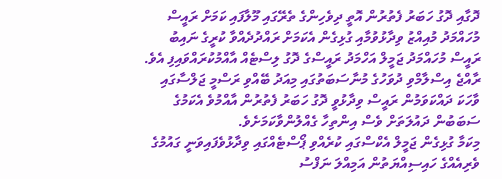ދޮގާއި ދޮގު ހަބަރު ފެތުރުން އޮތީ ދިވެހިންގެ ތެރޭގައި މޫލާފައި ކަމަށް ރައީސް މުހައްމަދު މުއިއްޒު ވިދާޅުވުމާއި ގުޅިގެން އެކަމަށް ރައްދުދެއްވާ ކުރީގެ ނައިބު ރައީސް މުހައްމަދު ޖަމީލް އަހްމަދު ރައީސްގެ ދޮގު ލިސްޓެއް އާއްމުކުރައްވައިފި އެވެ.
ރާއްޖެ އިސްލާމްވި ދުވަހުގެ މުނާސަބަތުގައި މިއަދު ބޭއްވި ރަސްމީ ޖަލްސާގައި ވާހަކަ ދައްކަވަމުން ރައީސް ވިދާޅުވީ ދޮގު ހަބަރު ފެތުރުން އާއްމުވެ އެކަމުގެ ސަބަބުން ދައުލަތަށް ވެސް އިންތިހާ ގެއްލުންވާކަމަށެވެ.
މިކަމާ ގުޅިގެން ޖަމީލް އެކްސްގައި ކުރެއްވި ޕޯސްޓެއްގައި ވިދާޅުވެފައިވަނީ ގައުމުގެ ވެރިއެއްގެ ހައިސިއްޔަތުން އަމިއްލަ ނަފްސު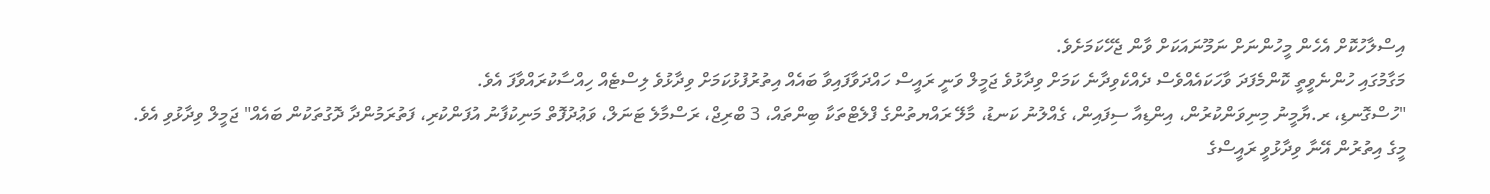އިސްލާހުކޮށް އެހެން މީހުންނަށް ނަމޫނައަކަށް ވާން ޖެހޭކަމަށެވެ.
މަގާމުގައި ހުންނެވީތީ ކޮންމެފަދަ ވާހަކައެއްވެސް ދެއްކެވިދާނެ ކަމަށް ވިދާޅުވެ ޖަމީލް ވަނީ ރައީސް ހައްދަވާފައިވާ ބައެއް އިތުރުފުޅުކަމަށް ވިދާޅުވެ ލިސްޓެއް ހިއްސާކުރައްވާފަ އެވެ.
"ހުސްގޮނޑި، ރ.ޔާމީނު މިނިވަންކުރުން، އިންޑިއާ ސިފައިން، ގެއްލުނު ކަނޑު، މާލޭ ރައްޔތުންގެ ފްލެޓްތަކާ ބިންތައް، 3 ބްރިޖް، ރަސްމާލެ ޓަނަލް، ވަޢުދުފޮތް މަނިކުފާނު އުފަންކުރި، ފަތުރަމުންދާ ދޮގުތަކުން ބައެއް" ޖަމީލް ވިދާޅުވި އެވެ.
މީގެ އިތުރުން އޭނާ ވިދާޅުވީ ރައީސްގެ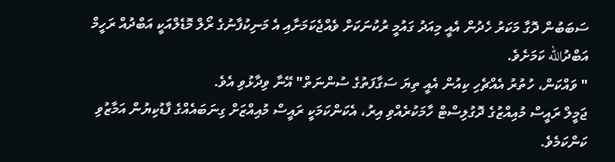ސަބަބުން ދޮގާ މަކަރު ހެދުން އެއީ މިއަދު ގައުމީ ރުކުނަކަށް ވެއްޖެކަމަށާއި އެ މަނިކުފާނުގެ ރޯލް މޮޑެލްއަކީ އަބްދުއް ރަހީމް އަބްދުالله ކަމަށެވެ.
" ވައްކަން، ހުތުރު އެއްޗެހި ކިއުން އެއީ ތިޔަ ސަގާފަތުގެ ސުންނަތް" އޭނާ ވިދާޅުވި އެވެ.
ޖަމީލް ރައީސް މުއިއްޒުގެ ދޮގުލިސްޓް ހާމަކުރެއްވި އިރު، އެކަންކަމަކީ ރައީސް މުއިއްޒަށް ގިނަބައެއްގެ ފާޑުކިޔުން އަމާޒުވި ކަންކަމެވެ.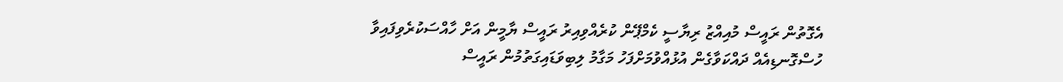އެގޮތުން ރައީސް މުއިއްޒު ރިޔާސީ ކެމްޕޭން ކުރެއްވިއިރު ރައީސް ޔާމީން އަށް ހާއްސަކުރެވިފައިވާ ހުސްގޮނޑިއެއް ދައްކަވާގެން އުޅުއްވުމަށްފަހު މަގާމު ލިބިވަޑައިގަތުމުން ރައީސް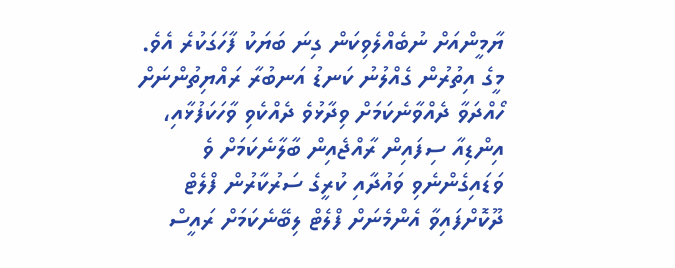ޔާމީންއަށް ނުބެއްލެވިކަން ގިނަ ބަޔަކު ފާހަގަކުރެ އެވެ. މީގެ އިތުރުން ގެއްލުނު ކަނޑު އަނބުރާ ރައްޔިތުންނަށް ހޯއްދަވާ ދެއްވާނެކަމަށް ވިދާޅުވެ ދެއްކެވި ވާހަކަފުޅާއި، އިންޑިއާ ސިފައިން ރާއްޖެއިން ބާލާނެކަމަށް ވެ ވަޑައިގެންނެވި ވައުދާއި ކުރީގެ ސަރުކާރުން ފްލެޓް ދޫކޮށްފައިވާ އެންމެނަށް ފްލެޓް ލިބޭނެކަމަށް ރައީސް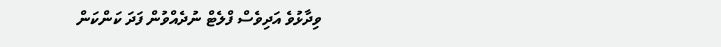ވިދާޅުވެ އަދިވެސް ފްލެޓް ނުދެއްވުން ފަދަ ކަންކަން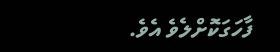ފާހަގަކޮށްލެވެ އެވެ.